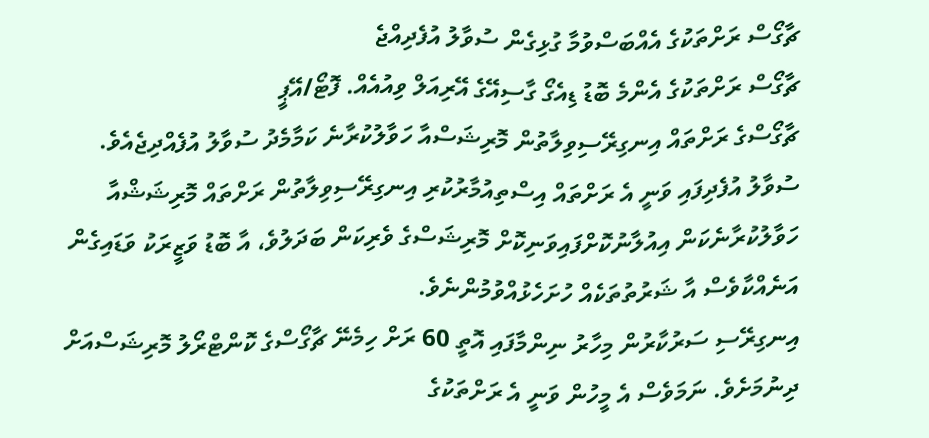ޗާގޯސް ރަށްތަކުގެ އެއްބަސްވުމާ ގުޅިގެން ސުވާލު އުފެދިއްޖެ
ޗާގޯސް ރަށްތަކުގެ އެންމެ ބޮޑު ޑިއެގޯ ގާސިއޭގެ އޭރިއަލް ވިއުއެއް. ފޮޓޯ/އޭޕީ
ޗާގޯސްގެ ރަށްތައް އިނގިރޭސިވިލާތުން މޮރިޝަސްއާ ހަވާލުކުރާނެ ކަމާމެދު ސުވާލު އުފެއްދިޖެއެވެ.
ސުވާލު އުފެދިފައި ވަނީ އެ ރަށްތައް އިސްތިއުމާރުކުރި އިނގިރޭސިވިލާތުން ރަށްތައް މޮރިޝަޝްއާ ހަވާލުކުރާނެކަން އިއުލާނުކޮށްފައިވަނިކޮށް މޮރިޝަސްގެ ވެރިކަން ބަދަލުވެ، އާ ބޮޑު ވަޒީރަކު ވަޑައިގެން އަނެއްކާވެސް އާ ޝަރުތުތަކެއް ހުށަހެޅުއްވުމުންނެވެ.
އިނގިރޭސި ސަރުކާރުން މިހާރު ނިންމާފައި އޮތީ 60 ރަށް ހިމެނޭ ޗާގޯސްގެ ކޮންޓްރޯލު މޮރިޝަސްއަށް ދިނުމަށެވެ. ނަމަވެސް އެ މީހުން ވަނީ އެ ރަށްތަކުގެ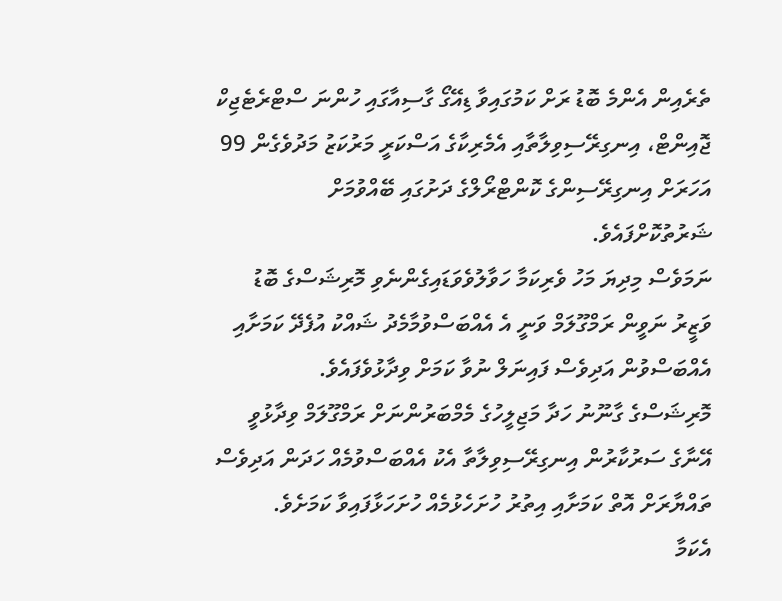ތެރެއިން އެންމެ ބޮޑު ރަށް ކަމުގައިވާ ޑިއޭގޯ ގާސިއާގައި ހުންނަ ސްޓްރެޓެޖިކް ޖޮއިންޓް، އިނގިރޭސިވިލާތާއި އެމެރިކާގެ އަސްކަރީ މަރުކަޒު މަދުވެގެން 99 އަހަރަށް އިނގިރޭސިންގެ ކޮންޓްރޯލްގެ ދަށުގައި ބޭއްވުމަށް ޝަރުތުކޮށްފައެވެ.
ނަމަވެސް މިދިޔަ މަހު ވެރިކަމާ ހަވާލުވެވަޑައިގެންނެވި މޮރިޝަސްގެ ބޮޑު ވަޒީރު ނަވީން ރަމްގޫލަމް ވަނީ އެ އެއްބަސްވުމާމެދު ޝައްކު އުފެދޭ ކަމަށާއި އެއްބަސްވުން އަދިވެސް ފައިނަލް ނުވާ ކަމަށް ވިދާޅުވެފައެވެ.
މޮރިޝަސްގެ ގާނޫނު ހަދާ މަޖިލީހުގެ މެމްބަރުންނަށް ރަމްގޫލަމް ވިދާޅުވީ އޭނާގެ ސަރުކާރުން އިނގިރޭސިވިލާތާ އެކު އެއްބަސްވުމެއް ހަދަން އަދިވެސް ތައްޔާރަށް އޮތް ކަމަށާއި އިތުރު ހުށަހެޅުމެއް ހުށަހަޅާފައިވާ ކަމަށެވެ.
އެކަމާ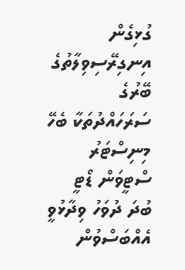ގުޅިގެން އިނގިރޭސިވިލާތުގެ ބޭރުގެ ސަރަހައްދުތަކާ ބެހޭ މިނިސްޓަރު ސްޓީވަން ޑޯޓީ ބުދަ ދުވަހު ވިދާޅުވީ އެއްބަސްވުން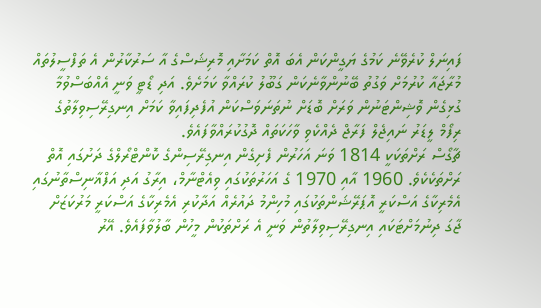ފައިނަލް ކުރެވޭނެ ކަމުގެ ޔަގީންކަން އެބަ އޮތް ކަމަށާއި މޮރިޝަސްގެ އާ ސަރުކާރުން އެ ތަފްސީލުތައް މުރާޖައާ ކުރުމަށް ވަގުތު ބޭނުންވާނެކަން ގަބޫލު ކުރައްވާ ކަމަށެވެ. އަދި ޑޯޓީ ވަނީ އެއްބަސްވުމާ ގުޅިގެން ވޮޝިންޓަނުން ވަރަށް ބޮޑަށް ނުތަނަވަސްކަން އުފެދިފައިވާ ކަމަށް އިނގިރޭސިވިލާތުގެ ރިފޯމް ލީޑަރު ނައިޖެލް ފަރާޖް ދެއްކެވި ވާހަކަތައް ދޮގުކުރައްވާފައެވެ.
ޗާގޯސް ރަށްތަކަކީ 1814 ވަނަ އަހަރުން ފެށިގެން އިނގިރޭސިންގެ ކޮންޓްރޯލްގެ ދަށުގައި އޮތް ރަށްތަކެކެވެ. 1960 އާއި 1970 ގެ އަހަރުތަކުގައި ވިއެޓްނާމް، އިރާގު އަދި އަފްޣާނިސްތާނުގައި އެމެރިކާގެ އަސްކަރީ އޮޕަރޭޝަންތަކުގައި މުހިންމު ދައުރެއް އަދާކުރި އެމެރިކާގެ އަސްކަރީ މަރުކަޒަށް ޖާގަ ދިނުމަށްޓަކައި އިނގިރޭސިވިލާތުން ވަނީ އެ ރަށްތަކުން މީހުން ބާލުވާފައެވެ. އޭރު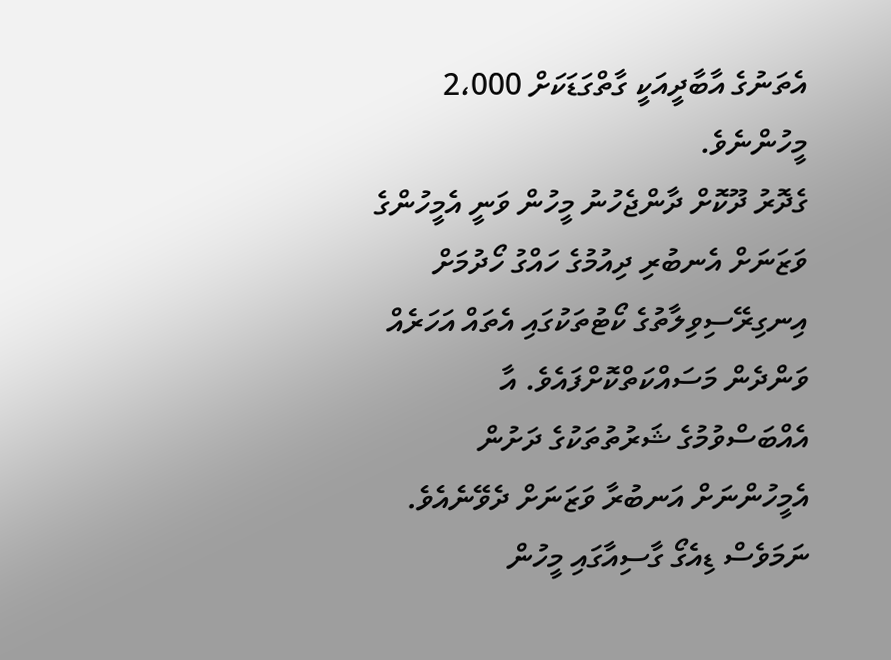އެތަނުގެ އާބާދީއަކީ ގާތްގަޑަކަށް 2،000 މީހުންނެވެ.
ގެދޮރު ދޫކޮށް ދާންޖެހުނު މީހުން ވަނީ އެމީހުންގެ ވަޒަނަށް އެނބުރި ދިއުމުގެ ހައްގު ހޯދުމަށް އިނގިރޭސިވިލާތުގެ ކޯޓުތަކުގައި އެތައް އަހަރެއް ވަންދެން މަސައްކަތްކޮށްފައެވެ. އާ އެއްބަސްވުމުގެ ޝަރުތުތަކުގެ ދަށުން އެމީހުންނަށް އަނބުރާ ވަޒަނަށް ދެވޭނެއެވެ. ނަމަވެސް ޑިއެގޯ ގާސިއާގައި މީހުން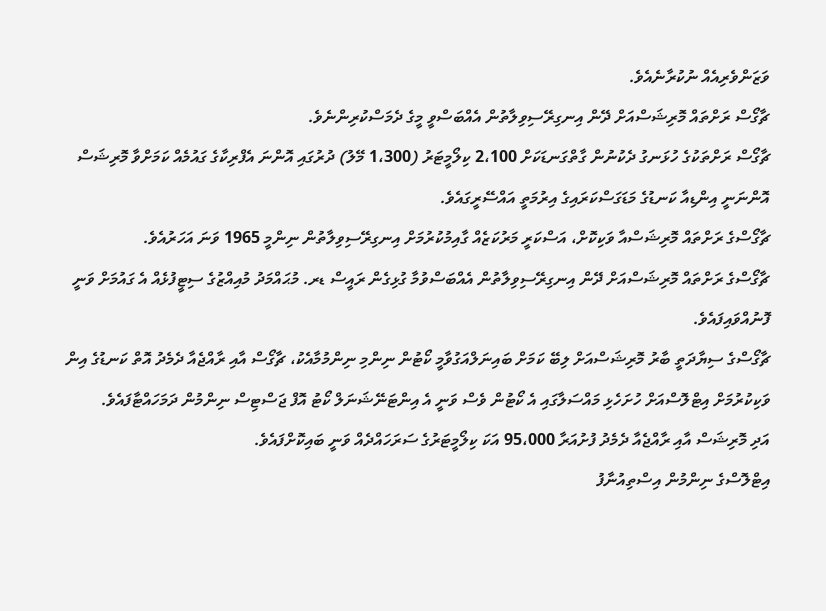ވަޒަންވެރިއެއް ނުކުރާނެއެވެ.
ޗާގޯސް ރަށްތައް މޮރިޝަސްއަށް ދޭން އިނގިރޭސިވިލާތުން އެއްބަސްވީ މީގެ ދެމަސްކުރިންނެވެ.
ޗާގޯސް ރަށްތަކުގެ ހުޅަނގު ދެކުނުން ގާތްގަނޑަކަށް 2،100 ކިލޯމީޓަރު (1،300 މޭލު) ދުރުގައި އޮންނަ އެފްރިކާގެ ގައުމެއް ކަމަށްވާ މޮރިޝަސް އޮންނަނީ އިންޑިއާ ކަނޑުގެ މަޑަގަސްކަރައިގެ އިރުމަތީ އައްސޭރީގައެވެ.
ޗާގޯސްގެ ރަށްތައް މޮރިޝަސްއާ ވަކިކޮށް، އަސްކަރީ މަރުކަޒެއް ގާއިމުކުރުމަށް އިނގިރޭސިވިލާތުން ނިންމީ 1965 ވަނަ އަހަރުއެވެ.
ޗާގޯސްގެ ރަށްތައް މޮރިޝަސްއަށް ދޭން އިނގިރޭސިވިލާތުން އެއްބަސްވުމާ ގުޅިގެން ރައީސް ޑރ. މުޙައްމަދު މުއިއްޒުގެ ސިޓީފުޅެއް އެ ގައުމަށް ވަނީ ފޮނުއްވައިފައެވެ.
ޗާގޯސްގެ ސިޔާދަތީ ބާރު މޮރިޝަސްއަށް ލިބޭ ކަމަށް ބައިނަލްއަގުވާމީ ކޯޓުން ނިންމި ނިންމުމާއެކު، ޗާގޯސް އާއި ރާއްޖެއާ ދެމެދު އޮތް ކަނޑުގެ އިން ވަކިކުރުމަށް އިޓްލޮސްއަށް ހުށަހެޅި މައްސަލާގައި އެ ކޯޓުން ވެސް ވަނީ އެ އިންޓަނޭޝަނަލް ކޯޓު އޮފް ޖަސްޓިސް ނިންމުން ދަމަހައްޓާފައެވެ.
އަދި މޮރިޝަސް އާއި ރާއްޖެއާ ދެމެދު ފުށުއަރާ 95،000 އަކަ ކިލޯމީޓަރުގެ ސަރަހައްދެއް ވަނީ ބައިކޮށްފައެވެ.
އިޓްލޮސްގެ ނިންމުން އިސްތިއުނާފު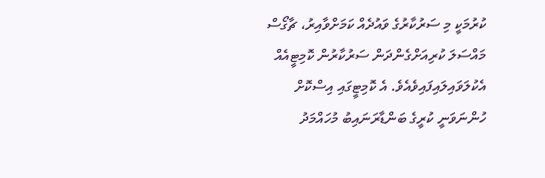ކުރުމަކީ މި ސަރުކާރުގެ ވައުދެއް ކަމަށްވާއިރު، ޗާގޯސް މައްސަލަ ކުރިއަށްގެންދަން ސަރުކާރުން ކޮމިޓީއެއް އެކުލަވައިލައިފައިވެއެވެ. އެ ކޮމިޓީގައި އިސްކޮށް ހުންނަވަނީ ކުރީގެ ބަންޑާރަނައިބު މުހައްމަދު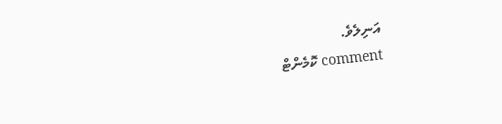އަނިލެވެ.
comment ކޮމެންޓް